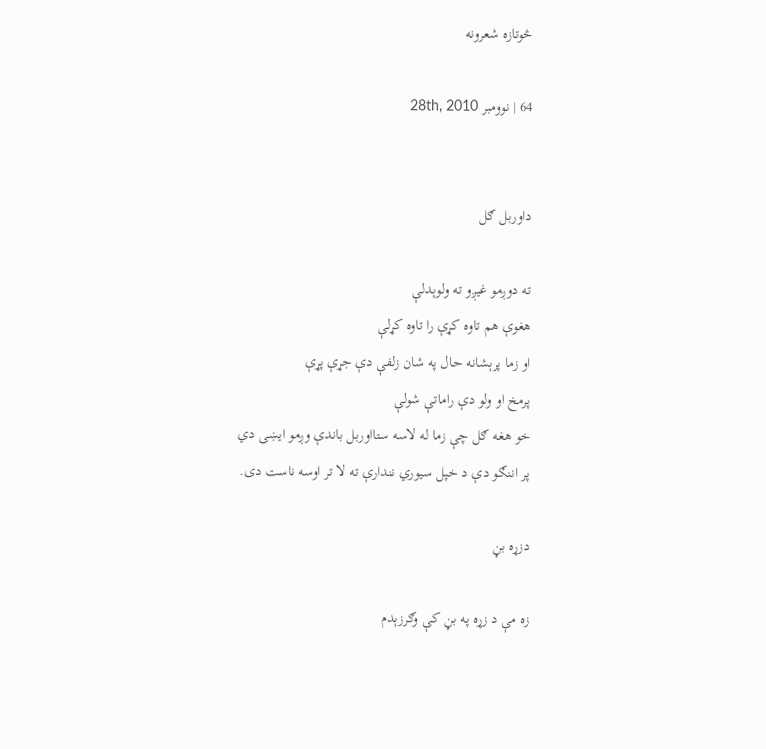څوتازه شعرونه

64 | نوومبر 28th, 2010


داوربل ګل

ته دوږمو غیږو ته ولوېدلې
هغوې هم تاوه کړې را تاوه کړلې
او زما پرېشانه حال په شان زلفې دې جړې پړې
پرمخ او ولو دې راماتې شولې
خو هغه ګل چې زما له لاسه ستااوربل باندې وږمو ایښی دي
پر اننګو دې د خپل سیوري نندارې ته لا تر اوسه ناست دی.

دزړه بڼ

زه مې د زړه په بڼ کې وګرزېدم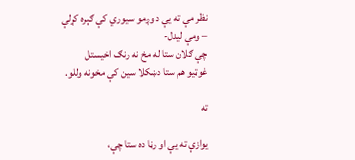نظر مې ته یې د وږمو سیوري کې ګېره کړلې
– ومې لیدل-
چې ګلان ستا له مخ نه رنګ اخیستل
غوټیو هم ستا دښکلا سین کې مخونه وللو.

ته

یوازې ته یې او رڼا ده ستا چې،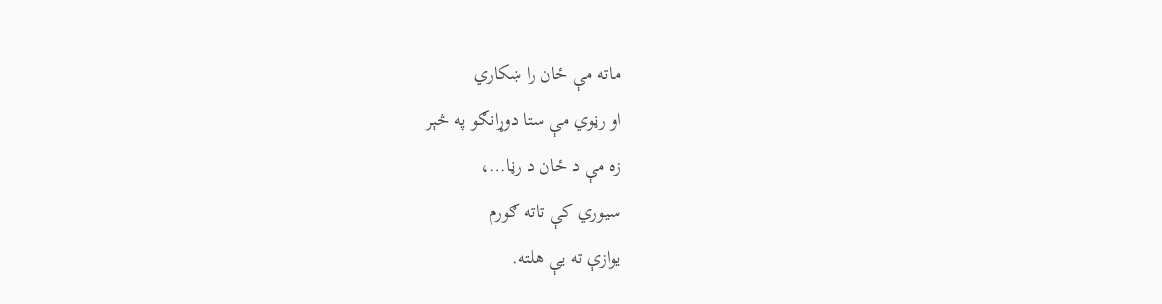ماته مې ځان را ښکاري
او رڼوي مې ستا دوړانګو په څېر
زه مې د ځان د رڼا…،
سیوري کې تاته ګورم
یوازې ته یې هلته.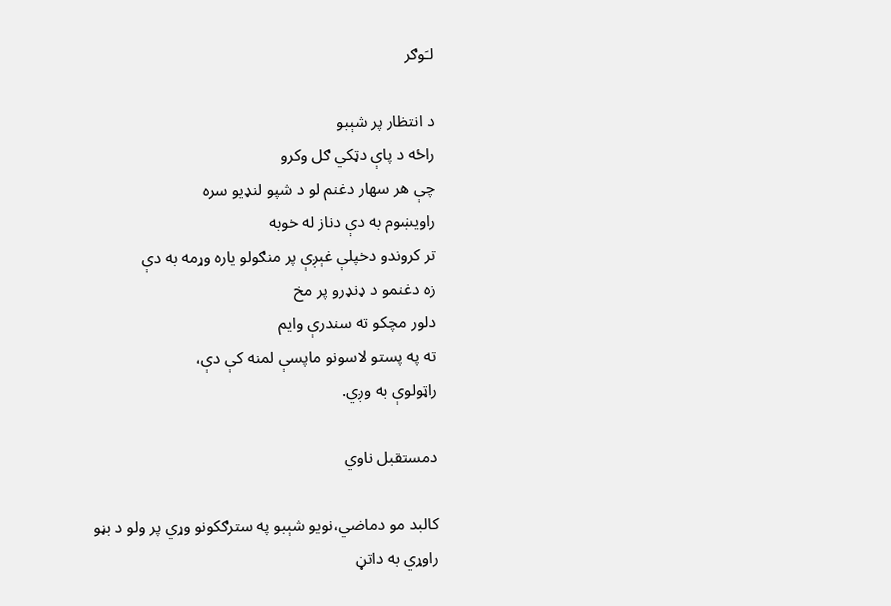لـَوګر

د انتظار پر شېبو
راځه د پاې دټکي ګل وکرو
چې هر سهار دغنم لو د شپو لنډیو سره
راويښوم به دې دناز له خوبه
تر کروندو دخپلې غېږې پر منګولو یاره وړمه به دې
زه دغنمو د ډنډرو پر مخ
دلور مچکو ته سندرې وایم
ته په پستو لاسونو ماپسې لمنه کې دې،
راټولوې به وږي.

دمستقبل ناوي

کالبد مو دماضي،نویو شېبو په سترګکونو وړي پر ولو د بڼو
راوړي به داتڼ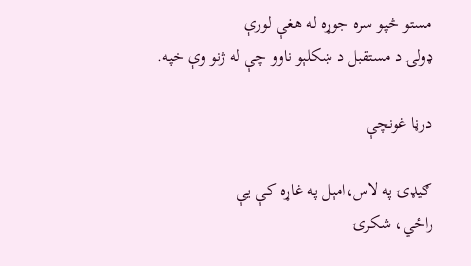مستو څپو سره جوړه له هغې لورې
ډولۍ د مستقبل د ښکلېو ناوو چې له ژنو وې خپه.

درڼا غونچې

ګیډۍ په لاس،امېل په غاړه کې یې
راځي، شکرۍ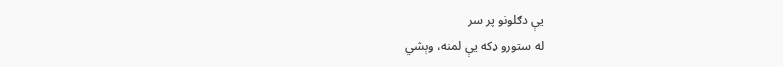یې دګلونو پر سر
له ستورو ډکه یې لمنه، وېشي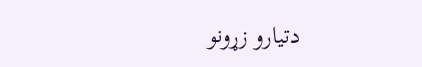دتیارو زړونو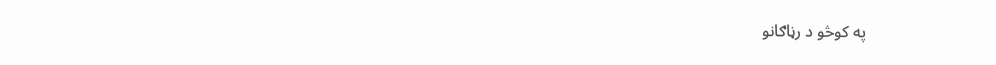په کوڅو د رڼاګانو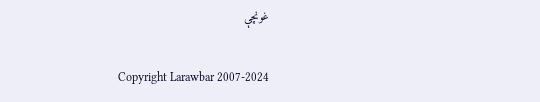غونچې

Copyright Larawbar 2007-2024